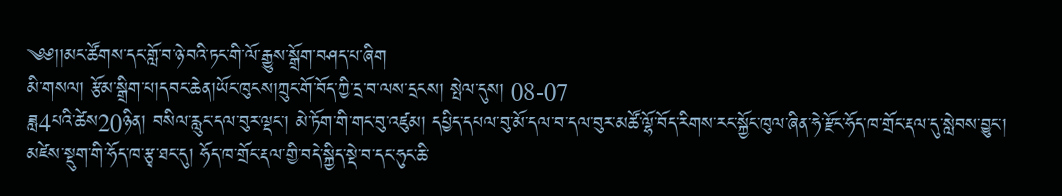༄༅།།མང་ཚོགས་དང་གློ་བ་ཉེ་བའི་ཏང་གི་ལོ་རྒྱུས་སྒྲོག་བཤད་པ་ཞིག
མི་གསལ། རྩོམ་སྒྲིག་པ།དབང་ཆེན།ཡོང་ཁུངས།ཀྲུང་གོ་བོད་ཀྱི་དྲ་བ་ལས་དྲངས། སྤེལ་དུས། 08-07
ཟླ4པའི་ཚེས20ཉིན། བསིལ་རླུང་དལ་བུར་ལྡང་། མེ་ཏོག་གི་གང་བུ་འཛུམ། དཔྱིད་དཔལ་བུ་མོ་དལ་བ་དལ་བུར་མཚོ་ལྷོ་བོད་རིགས་རང་སྐྱོང་ཁུལ་ཞིན་ཧེ་རྫོང་ཧོད་ཁ་གྲོང་རྡལ་དུ་སླེབས་བྱུང་།
མཛེས་སྡུག་གི་ཧོད་ཁ་རྩྭ་ཐང་དུ། ཧོད་ཁ་གྲོང་རྡལ་གྱི་བདེ་སྐྱིད་སྡེ་བ་དང་ཧུང་ཆི་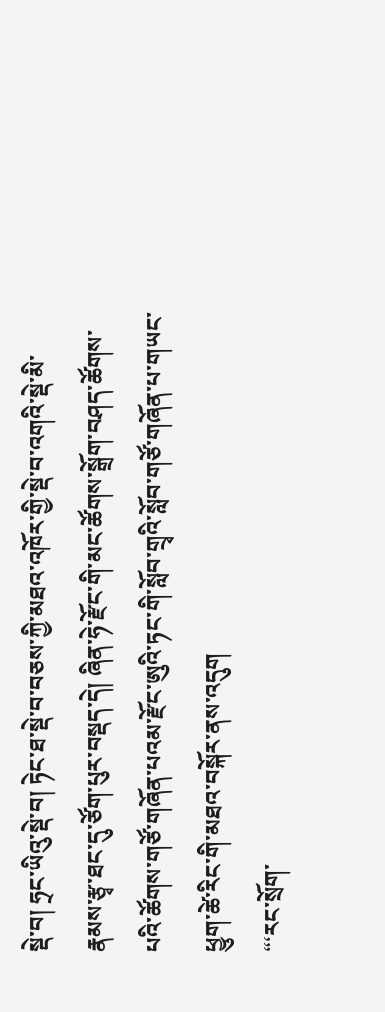སྡེ་བ། ཧྲང་ཡིའུ་སྡེ་བ། ཏེང་ཐ་སྡེ་བ་བཅས་ཀྱི་མཐའ་འཁོར་གྱི་སྡེ་བ་འགའི་སྡེ་མི་རྣམས་རྩྭ་ཐང་དུ་ཙོག་པུར་བསྡད་དེ། ཞིན་ཧེ་རྫོང་གི་མང་ཚོགས་སྒྲོག་བཤད་ཚོགས་པའི་ཚོགས་གཙོ་གཞོན་པའམ་རྫོང་ཨུའི་ཏང་གི་སློབ་གྲྭའི་སློབ་གཙོ་གཞོན་པ་གཡང་ཕྱུག་ཚེ་རིང་གི་མཐའ་བསྐོར་ནས་འདུག
“‘རང་སྲོག་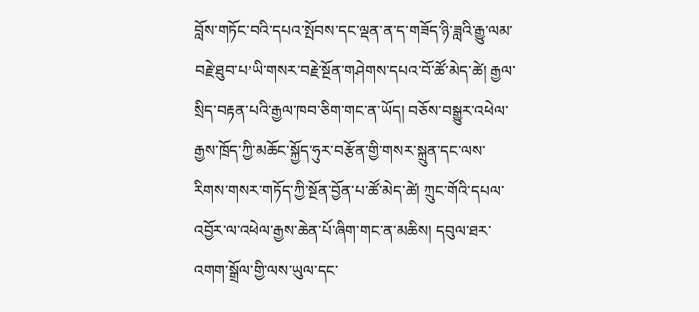བློས་གཏོང་བའི་དཔའ་སྤོབས་དང་ལྡན་ན་ད་གཟོད་ཉི་ཟླའི་རྒྱུ་ལམ་བརྗེ་ཐུབ་པ’ཡི་གསར་བརྗེ་སྔོན་གཤེགས་དཔའ་བོ་ཚོ་མེད་ཚེ། རྒྱལ་སྲིད་བརྟན་པའི་རྒྱལ་ཁབ་ཅིག་གང་ན་ཡོད། བཅོས་བསྒྱུར་འཕེལ་རྒྱས་ཁྲོད་ཀྱི་མཆོང་སྐྱོད་ཧུར་བརྩོན་གྱི་གསར་སྐྲུན་དང་ལས་རིགས་གསར་གཏོད་ཀྱི་སྔོན་བྱོན་པ་ཚོ་མེད་ཚེ། ཀྲུང་གོའི་དཔལ་འབྱོར་ལ་འཕེལ་རྒྱས་ཆེན་པོ་ཞིག་གང་ན་མཆིས། དབུལ་ཐར་འགག་སྒྲོལ་གྱི་ལས་ཡུལ་དང་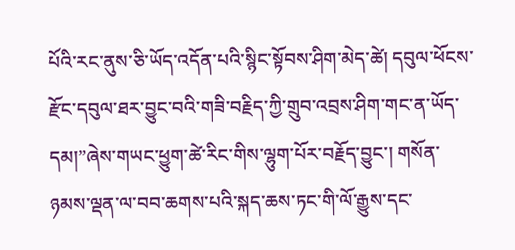པོའི་རང་ནུས་ཅི་ཡོད་འདོན་པའི་སྙིང་སྟོབས་ཤིག་མེད་ཚེ། དབུལ་ཕོངས་རྫོང་དབུལ་ཐར་བྱུང་བའི་གཟི་བརྗིད་ཀྱི་གྲུབ་འབྲས་ཤིག་གང་ན་ཡོད་དམ།”ཞེས་གཡང་ཕྱུག་ཚེ་རིང་གིས་ལྷུག་པོར་བརྗོད་བྱུང་། གསོན་ཉམས་ལྡན་ལ་བབ་ཆགས་པའི་སྐད་ཆས་ཏང་གི་ལོ་རྒྱུས་དང་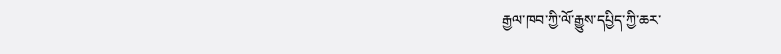རྒྱལ་ཁབ་ཀྱི་ལོ་རྒྱུས་དཔྱིད་ཀྱི་ཆར་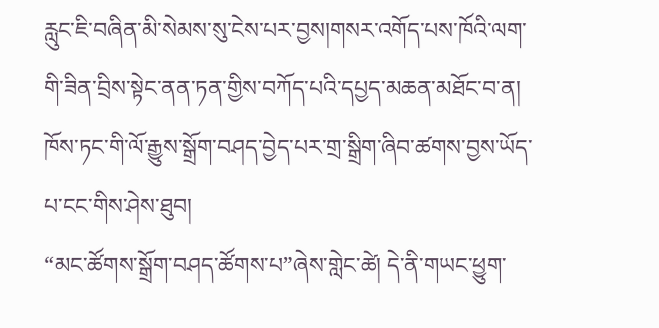རླུང་ཇི་བཞིན་མི་སེམས་སུ་ངེས་པར་བྱས།གསར་འགོད་པས་ཁོའི་ལག་གི་ཟིན་བྲིས་སྟེང་ནན་ཏན་གྱིས་བཀོད་པའི་དཔྱད་མཆན་མཐོང་བ་ན། ཁོས་ཏང་གི་ལོ་རྒྱུས་སྒྲོག་བཤད་བྱེད་པར་གྲ་སྒྲིག་ཞིབ་ཚགས་བྱས་ཡོད་པ་ངང་གིས་ཤེས་ཐུབ།
“མང་ཚོགས་སྒྲོག་བཤད་ཚོགས་པ”ཞེས་གླེང་ཚེ། དེ་ནི་གཡང་ཕྱུག་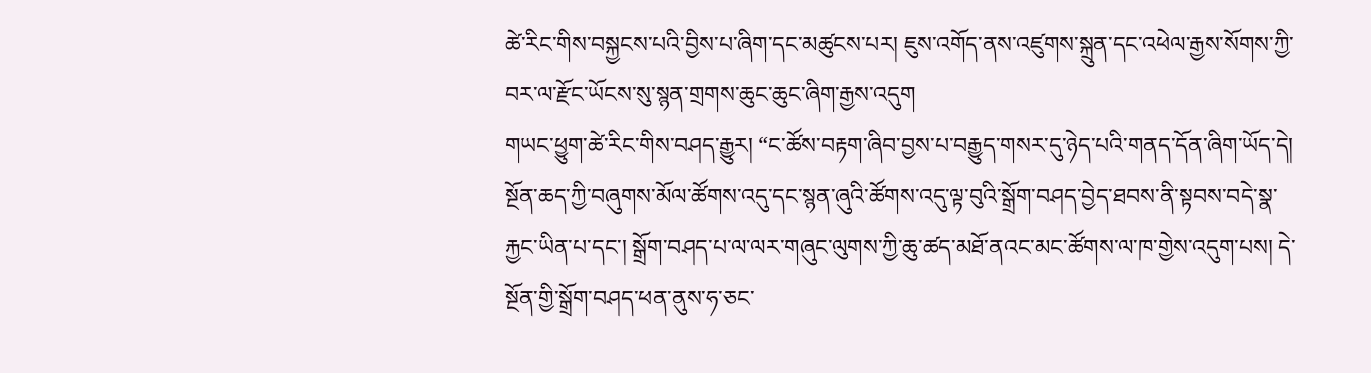ཚེ་རིང་གིས་བསྐྱངས་པའི་བྱིས་པ་ཞིག་དང་མཚུངས་པར། ཇུས་འགོད་ནས་འཛུགས་སྐྲུན་དང་འཕེལ་རྒྱས་སོགས་ཀྱི་བར་ལ་རྫོང་ཡོངས་སུ་སྙན་གྲགས་ཆུང་ཆུང་ཞིག་རྒྱས་འདུག
གཡང་ཕྱུག་ཚེ་རིང་གིས་བཤད་རྒྱུར། “ང་ཚོས་བརྟག་ཞིབ་བྱས་པ་བརྒྱུད་གསར་དུ་ཉེད་པའི་གནད་དོན་ཞིག་ཡོད་དེ། སྔོན་ཆད་ཀྱི་བཞུགས་མོལ་ཚོགས་འདུ་དང་སྙན་ཞུའི་ཚོགས་འདུ་ལྟ་བུའི་སྒྲོག་བཤད་བྱེད་ཐབས་ནི་སྟབས་བདེ་སྣ་རྐྱང་ཡིན་པ་དང་། སྒྲོག་བཤད་པ་ལ་ལར་གཞུང་ལུགས་ཀྱི་ཆུ་ཚད་མཐོ་ནའང་མང་ཚོགས་ལ་ཁ་གྱེས་འདུག་པས། དེ་སྔོན་གྱི་སྒྲོག་བཤད་ཕན་ནུས་ཧ་ཅང་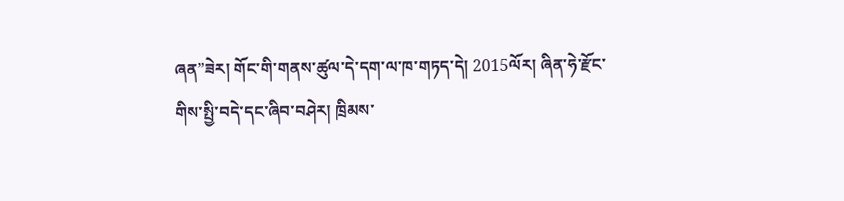ཞན”ཟེར། གོང་གི་གནས་ཚུལ་དེ་དག་ལ་ཁ་གཏད་དེ། 2015ལོར། ཞིན་ཧེ་རྫོང་གིས་སྤྱི་བདེ་དང་ཞིབ་བཤེར། ཁྲིམས་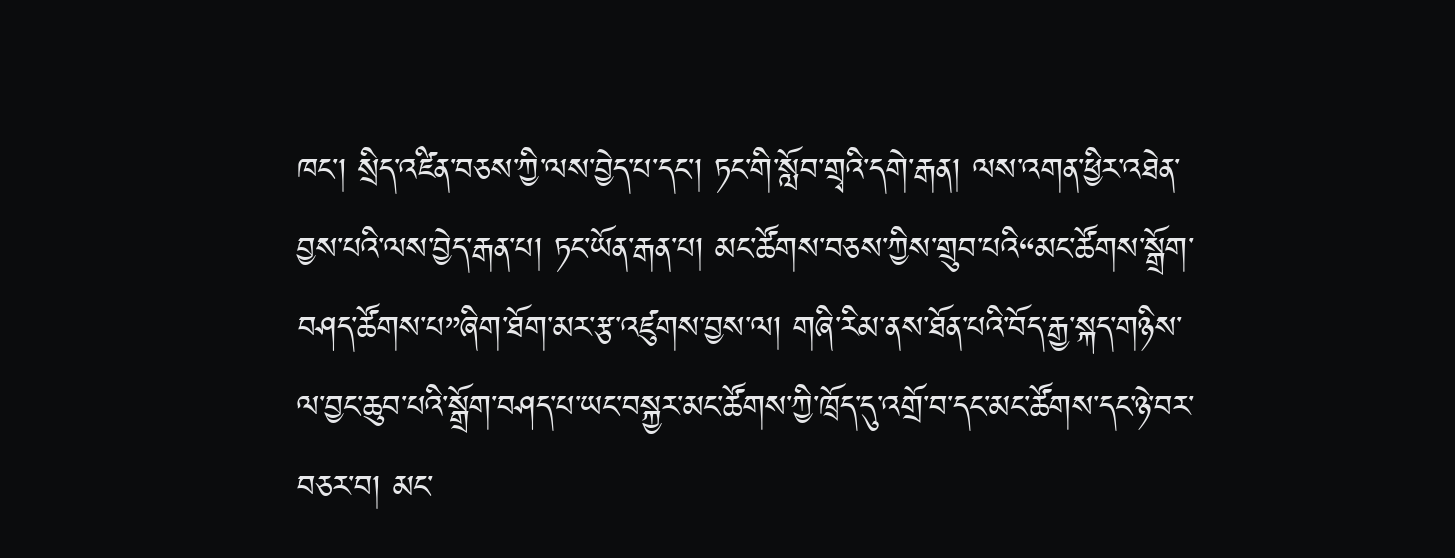ཁང་། སྲིད་འཛིན་བཅས་ཀྱི་ལས་བྱེད་པ་དང་། ཏང་གི་སློབ་གྲྭའི་དགེ་རྒན། ལས་འགན་ཕྱིར་འཐེན་བྱས་པའི་ལས་བྱེད་རྒན་པ། ཏང་ཡོན་རྒན་པ། མང་ཚོགས་བཅས་ཀྱིས་གྲུབ་པའི“མང་ཚོགས་སྒྲོག་བཤད་ཚོགས་པ”ཞིག་ཐོག་མར་རྩ་འཛུགས་བྱས་ལ། གཞི་རིམ་ནས་ཐོན་པའི་བོད་རྒྱ་སྐད་གཉིས་ལ་བྱང་ཆུབ་པའི་སྒྲོག་བཤད་པ་ཡང་བསྐྱར་མང་ཚོགས་ཀྱི་ཁྲོད་དུ་འགྲོ་བ་དང་མང་ཚོགས་དང་ཉེ་བར་བཅར་བ། མང་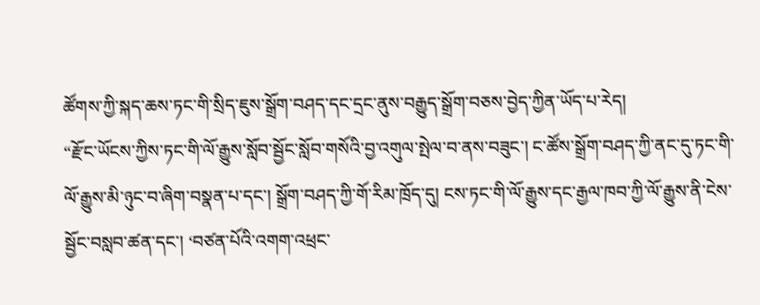ཚོགས་ཀྱི་སྐད་ཆས་ཏང་གི་སྲིད་ཇུས་སྒྲོག་བཤད་དང་དྲང་ནུས་བརྒྱུད་སྒྲོག་བཅས་བྱེད་ཀྱིན་ཡོད་པ་རེད།
“རྫོང་ཡོངས་ཀྱིས་ཏང་གི་ལོ་རྒྱུས་སློབ་སྦྱོང་སློབ་གསོའི་བྱ་འགུལ་སྤེལ་བ་ནས་བཟུང་། ང་ཚོས་སྒྲོག་བཤད་ཀྱི་ནང་དུ་ཏང་གི་ལོ་རྒྱུས་མི་ཉུང་བ་ཞིག་བསྣན་པ་དང་། སྒྲོག་བཤད་ཀྱི་གོ་རིམ་ཁྲོད་དུ། ངས་ཏང་གི་ལོ་རྒྱུས་དང་རྒྱལ་ཁབ་ཀྱི་ལོ་རྒྱུས་ནི་ངེས་སྦྱོང་བསླབ་ཚན་དང་། ‘བཙན་པོའི་འགག་འཕྲང་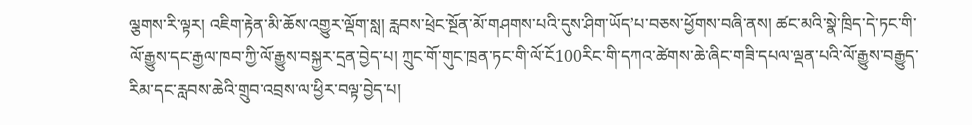ལྕགས་རི་ལྟར། འཇིག་རྟེན་མི་ཆོས་འགྱུར་ལྡོག་སླ། རླབས་ཕྲེང་སྔོན་མོ་གཤགས་པའི་དུས་ཤིག་ཡོད’པ་བཅས་ཕྱོགས་བཞི་ནས། ཚང་མའི་སྣེ་ཁྲིད་དེ་ཏང་གི་ལོ་རྒྱུས་དང་རྒྱལ་ཁབ་ཀྱི་ལོ་རྒྱུས་བསྐྱར་དྲན་བྱེད་པ། ཀྲུང་གོ་གུང་ཁྲན་ཏང་གི་ལོ་ངོ100རིང་གི་དཀའ་ཚེགས་ཆེ་ཞིང་གཟི་དཔལ་ལྡན་པའི་ལོ་རྒྱུས་བརྒྱུད་རིམ་དང་རླབས་ཆེའི་གྲུབ་འབྲས་ལ་ཕྱིར་བལྟ་བྱེད་པ།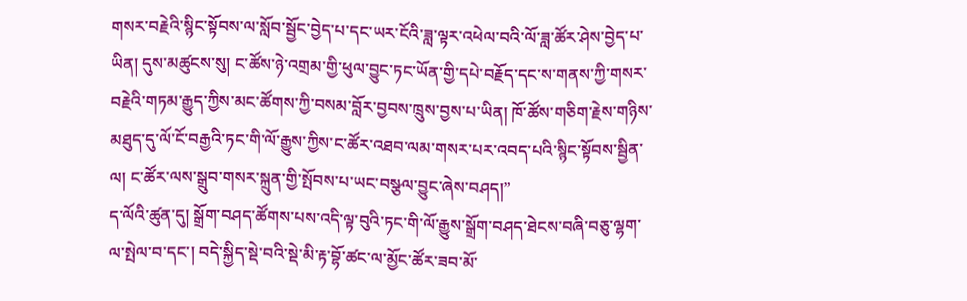གསར་བརྗེའི་སྙིང་སྟོབས་ལ་སློབ་སྦྱོང་བྱེད་པ་དང་ཡར་ངོའི་ཟླ་ལྟར་འཕེལ་བའི་ལོ་ཟླ་ཚོར་ཤེས་བྱེད་པ་ཡིན། དུས་མཚུངས་སུ། ང་ཚོས་ཉེ་འགྲམ་གྱི་ཕུལ་བྱུང་ཏང་ཡོན་གྱི་དཔེ་བརྗོད་དང་ས་གནས་ཀྱི་གསར་བརྗེའི་གཏམ་རྒྱུད་ཀྱིས་མང་ཚོགས་ཀྱི་བསམ་བློར་བྱབས་ཁྲུས་བྱས་པ་ཡིན། ཁོ་ཚོས་གཅིག་རྗེས་གཉིས་མཐུད་དུ་ལོ་ངོ་བརྒྱའི་ཏང་གི་ལོ་རྒྱུས་ཀྱིས་ང་ཚོར་འཐབ་ལམ་གསར་པར་འབད་པའི་སྙིང་སྟོབས་སྦྱིན་ལ། ང་ཚོར་ལས་སྒྲུབ་གསར་སྐྲུན་གྱི་སྤོབས་པ་ཡང་བསྩལ་བྱུང་ཞེས་བཤད།”
ད་ལོའི་ཚུན་དུ། སྒྲོག་བཤད་ཚོགས་པས་འདི་ལྟ་བུའི་ཏང་གི་ལོ་རྒྱུས་སྒྲོག་བཤད་ཐེངས་བཞི་བཅུ་ལྷག་ལ་སྤེལ་བ་དང་། བདེ་སྐྱིད་སྡེ་བའི་སྡེ་མི་རྟ་བྷོ་ཚང་ལ་མྱོང་ཚོར་ཟབ་མོ་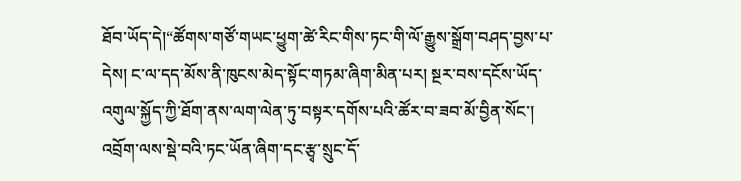ཐོབ་ཡོད་དེ།“ཚོགས་གཙོ་གཡང་ཕྱུག་ཚེ་རིང་གིས་ཏང་གི་ལོ་རྒྱུས་སྒྲོག་བཤད་བྱས་པ་དེས། ང་ལ་དད་མོས་ནི་ཁུངས་མེད་སྟོང་གཏམ་ཞིག་མིན་པར། སྔར་བས་དངོས་ཡོད་འགུལ་སྐྱོད་ཀྱི་ཐོག་ནས་ལག་ལེན་ཏུ་བསྟར་དགོས་པའི་ཚོར་བ་ཟབ་མོ་བྱིན་སོང་། འབྲོག་ལས་སྡེ་བའི་ཏང་ཡོན་ཞིག་དང་རྩྭ་སྲུང་དོ་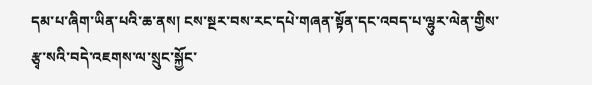དམ་པ་ཞིག་ཡིན་པའི་ཆ་ནས། ངས་སྔར་བས་རང་དཔེ་གཞན་སྟོན་དང་འབད་པ་ལྷུར་ལེན་གྱིས་རྩྭ་སའི་བདེ་འཇགས་ལ་སྲུང་སྐྱོང་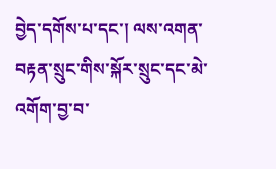བྱེད་དགོས་པ་དང་། ལས་འགན་བརྟན་སྲུང་གིས་སྐོར་སྲུང་དང་མེ་འགོག་བྱ་བ་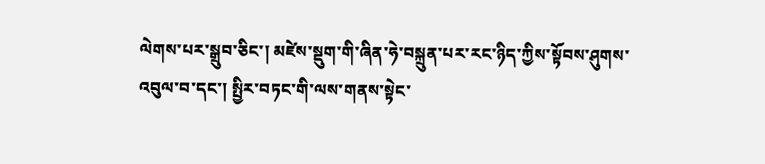ལེགས་པར་སྒྲུབ་ཅིང་། མཛེས་སྡུག་གི་ཞིན་ཧེ་བསྐྲུན་པར་རང་ཉིད་ཀྱིས་སྟོབས་ཤུགས་འབུལ་བ་དང་། སྤྱིར་བཏང་གི་ལས་གནས་སྟེང་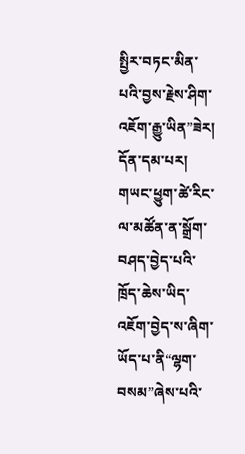སྤྱིར་བཏང་མིན་པའི་བྱས་རྗེས་ཤིག་འཇོག་རྒྱུ་ཡིན”ཟེར།
དོན་དམ་པར། གཡང་ཕྱུག་ཚེ་རིང་ལ་མཚོན་ན་སྒྲོག་བཤད་བྱེད་པའི་ཁྲོད་ཆེས་ཡིད་འཇོག་བྱེད་ས་ཞིག་ཡོད་པ་ནི“ལྷག་བསམ”ཞེས་པའི་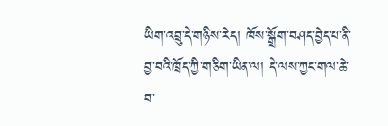ཡིག་འབྲུ་དེ་གཉིས་རེད། ཁོས་སྒྲོག་བཤད་བྱེད་པ་ནི་བྱ་བའི་ཁྲོད་ཀྱི་གཅིག་ཡིན་ལ། དེ་ལས་ཀྱང་གལ་ཆེ་བ་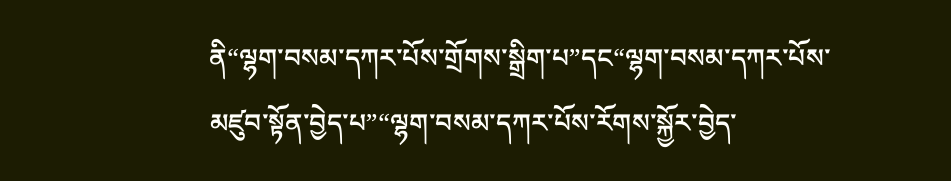ནི“ལྷག་བསམ་དཀར་པོས་གྲོགས་སྒྲིག་པ”དང“ལྷག་བསམ་དཀར་པོས་མཛུབ་སྟོན་བྱེད་པ”“ལྷག་བསམ་དཀར་པོས་རོགས་སྐྱོར་བྱེད་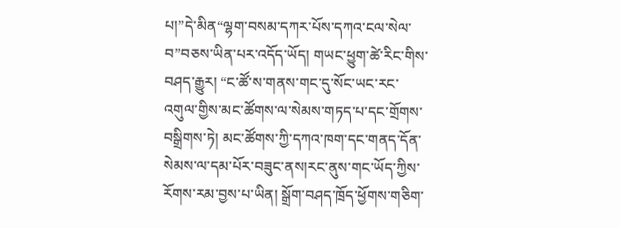པ།”དེ་མིན“ལྷག་བསམ་དཀར་པོས་དཀའ་ངལ་སེལ་བ”བཅས་ཡིན་པར་འདོད་ཡོད། གཡང་ཕྱུག་ཚེ་རིང་གིས་བཤད་རྒྱུར། “ང་ཚོ་ས་གནས་གང་དུ་སོང་ཡང་རང་འགུལ་གྱིས་མང་ཚོགས་ལ་སེམས་གཏད་པ་དང་གྲོགས་བསྒྲིགས་ཏེ། མང་ཚོགས་ཀྱི་དཀའ་ཁག་དང་གནད་དོན་སེམས་ལ་དམ་པོར་བཟུང་ནས།རང་ནུས་གང་ཡོད་ཀྱིས་རོགས་རམ་བྱས་པ་ཡིན། སྒྲོག་བཤད་ཁྲོད་ཕྱོགས་གཅིག་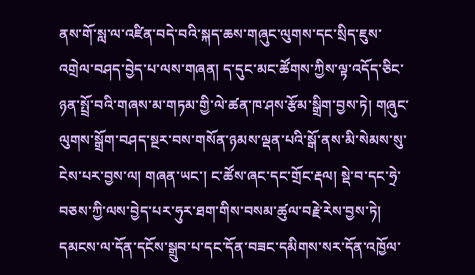ནས་གོ་སླ་ལ་འཛིན་བདེ་བའི་སྐད་ཆས་གཞུང་ལུགས་དང་སྲིད་ཇུས་འགྲེལ་བཤད་བྱེད་པ་ལས་གཞན། ད་དུང་མང་ཚོགས་ཀྱིས་ལྟ་འདོད་ཅིང་ཉན་སྤྲོ་བའི་གཞས་མ་གཏམ་གྱི་ལེ་ཚན་ཁ་ཤས་རྩོམ་སྒྲིག་བྱས་ཏེ། གཞུང་ལུགས་སྒྲོག་བཤད་སྔར་བས་གསོན་ཉམས་ལྡན་པའི་སྒོ་ནས་མི་སེམས་སུ་ངེས་པར་བྱས་ལ། གཞན་ཡང་། ང་ཚོས་ཞང་དང་གྲོང་རྡལ། སྡེ་བ་དང་ཧྲེ་བཅས་ཀྱི་ལས་བྱེད་པར་ཧུར་ཐག་གིས་བསམ་ཚུལ་བརྗེ་རེས་བྱས་ཏེ། དམངས་ལ་དོན་དངོས་སྒྲུབ་པ་དང་དོན་བཟང་དམིགས་སར་དོན་འཁྱོལ་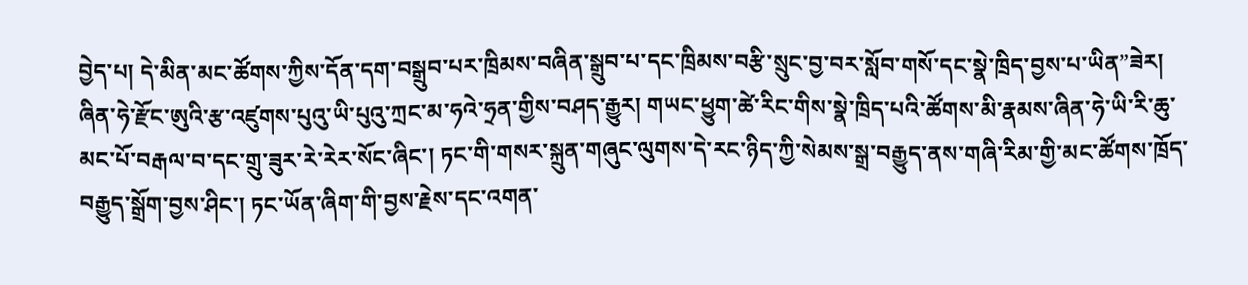བྱེད་པ། དེ་མིན་མང་ཚོགས་ཀྱིས་དོན་དག་བསྒྲུབ་པར་ཁྲིམས་བཞིན་སྒྲུབ་པ་དང་ཁྲིམས་བརྩི་སྲུང་བྱ་བར་སློབ་གསོ་དང་སྣེ་ཁྲིད་བྱས་པ་ཡིན”ཟེར།
ཞིན་ཧེ་རྫོང་ཨུའི་རྩ་འཛུགས་པུའུ་ཡི་པུའུ་ཀྲང་མ་ཧའེ་ཧྲན་གྱིས་བཤད་རྒྱུར། གཡང་ཕྱུག་ཚེ་རིང་གིས་སྣེ་ཁྲིད་པའི་ཚོགས་མི་རྣམས་ཞིན་ཧེ་ཡི་རི་ཆུ་མང་པོ་བརྒལ་བ་དང་གྲུ་ཟུར་རེ་རེར་སོང་ཞིང་། ཏང་གི་གསར་སྐྲུན་གཞུང་ལུགས་དེ་རང་ཉིད་ཀྱི་སེམས་སྒྲ་བརྒྱུད་ནས་གཞི་རིམ་གྱི་མང་ཚོགས་ཁྲོད་བརྒྱུད་སྒྲོག་བྱས་ཤིང་། ཏང་ཡོན་ཞིག་གི་བྱས་རྗེས་དང་འགན་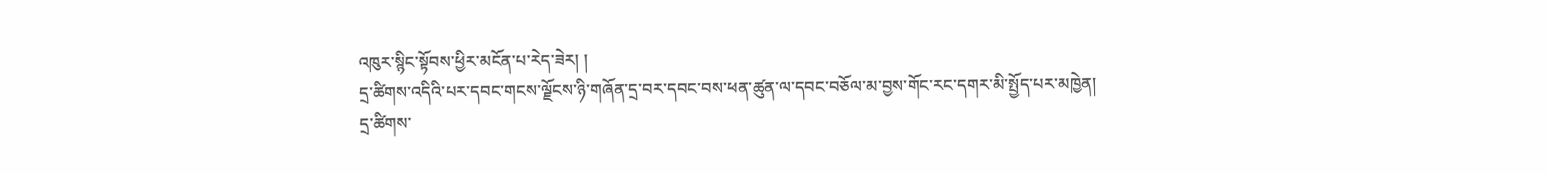འཁུར་སྙིང་སྟོབས་ཕྱིར་མངོན་པ་རེད་ཟེར། །
དྲ་ཚིགས་འདིའི་པར་དབང་གངས་ལྗོངས་ཉི་གཞོན་དྲ་བར་དབང་བས་ཕན་ཚུན་ལ་དབང་བཅོལ་མ་བྱས་གོང་རང་དགར་མི་སྤྱོད་པར་མཁྱེན།
དྲ་ཚིགས་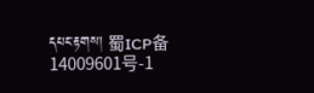དཔང་རྟགས། 蜀ICP备14009601号-1